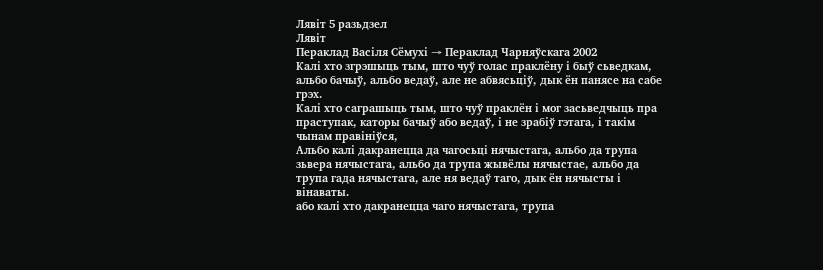Лявіт 5 разьдзел
Лявіт
Пераклад Васіля Сёмухі → Пераклад Чарняўскага 2002
Калі хто згрэшыць тым, што чуў голас праклёну і быў сьведкам, альбо бачыў, альбо ведаў, але не абвясьціў, дык ён панясе на сабе грэх.
Калі хто саграшыць тым, што чуў праклён і мог засьведчыць пра праступак, каторы бачыў або ведаў, і не зрабіў гэтага, і такім чынам правініўся,
Альбо калі дакранецца да чагосьці нячыстага, альбо да трупа зьвера нячыстага, альбо да трупа жывёлы нячыстае, альбо да трупа гада нячыстага, але ня ведаў таго, дык ён нячысты і вінаваты.
або калі хто дакранецца чаго нячыстага, трупа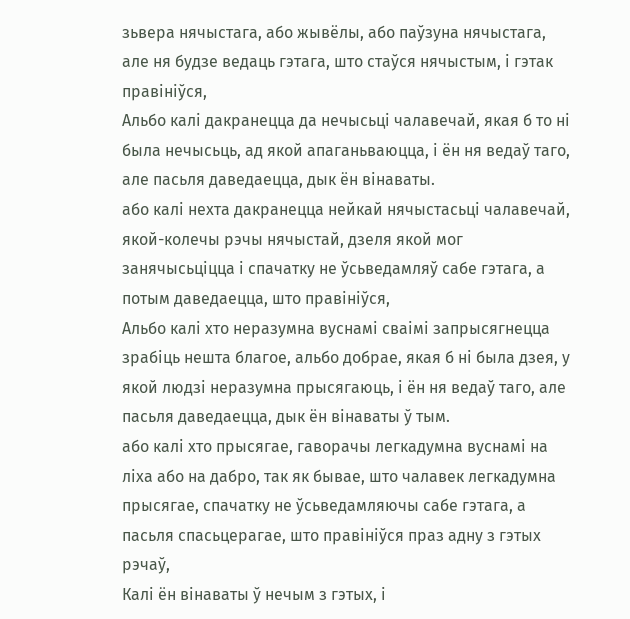зьвера нячыстага, або жывёлы, або паўзуна нячыстага, але ня будзе ведаць гэтага, што стаўся нячыстым, і гэтак правініўся,
Альбо калі дакранецца да нечысьці чалавечай, якая б то ні была нечысьць, ад якой апаганьваюцца, і ён ня ведаў таго, але пасьля даведаецца, дык ён вінаваты.
або калі нехта дакранецца нейкай нячыстасьці чалавечай, якой-колечы рэчы нячыстай, дзеля якой мог занячысьціцца і спачатку не ўсьведамляў сабе гэтага, а потым даведаецца, што правініўся,
Альбо калі хто неразумна вуснамі сваімі запрысягнецца зрабіць нешта благое, альбо добрае, якая б ні была дзея, у якой людзі неразумна прысягаюць, і ён ня ведаў таго, але пасьля даведаецца, дык ён вінаваты ў тым.
або калі хто прысягае, гаворачы легкадумна вуснамі на ліха або на дабро, так як бывае, што чалавек легкадумна прысягае, спачатку не ўсьведамляючы сабе гэтага, а пасьля спасьцерагае, што правініўся праз адну з гэтых рэчаў,
Калі ён вінаваты ў нечым з гэтых, і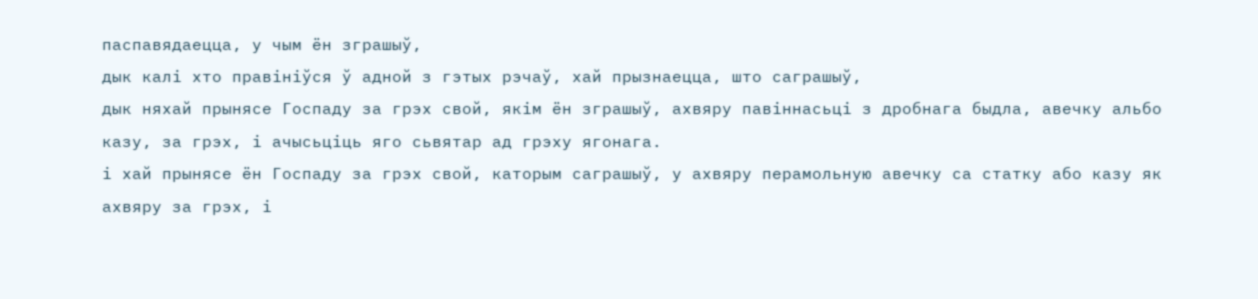паспавядаецца, у чым ён зграшыў,
дык калі хто правініўся ў адной з гэтых рэчаў, хай прызнаецца, што саграшыў,
дык няхай прынясе Госпаду за грэх свой, якім ён зграшыў, ахвяру павіннасьці з дробнага быдла, авечку альбо казу, за грэх, і ачысьціць яго сьвятар ад грэху ягонага.
і хай прынясе ён Госпаду за грэх свой, каторым саграшыў, у ахвяру перамольную авечку са статку або казу як ахвяру за грэх, і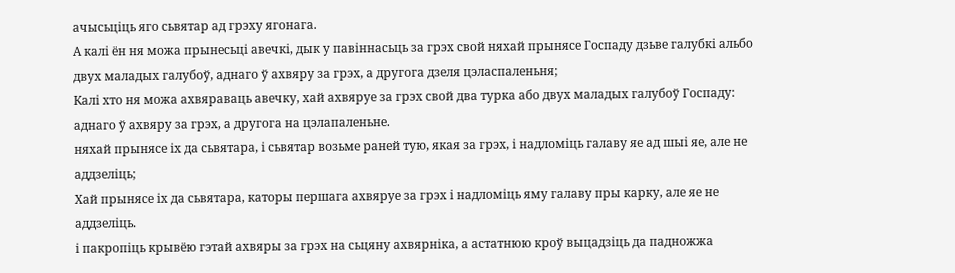ачысьціць яго сьвятар ад грэху ягонага.
А калі ён ня можа прынесьці авечкі, дык у павіннасьць за грэх свой няхай прынясе Госпаду дзьве галубкі альбо двух маладых галубоў, аднаго ў ахвяру за грэх, а другога дзеля цэласпаленьня;
Калі хто ня можа ахвяраваць авечку, хай ахвяруе за грэх свой два турка або двух маладых галубоў Госпаду: аднаго ў ахвяру за грэх, а другога на цэлапаленьне.
няхай прынясе іх да сьвятара, і сьвятар возьме раней тую, якая за грэх, і надломіць галаву яе ад шыі яе, але не аддзеліць;
Хай прынясе іх да сьвятара, каторы першага ахвяруе за грэх і надломіць яму галаву пры карку, але яе не аддзеліць.
і пакропіць крывёю гэтай ахвяры за грэх на сьцяну ахвярніка, а астатнюю кроў выцадзіць да падножжа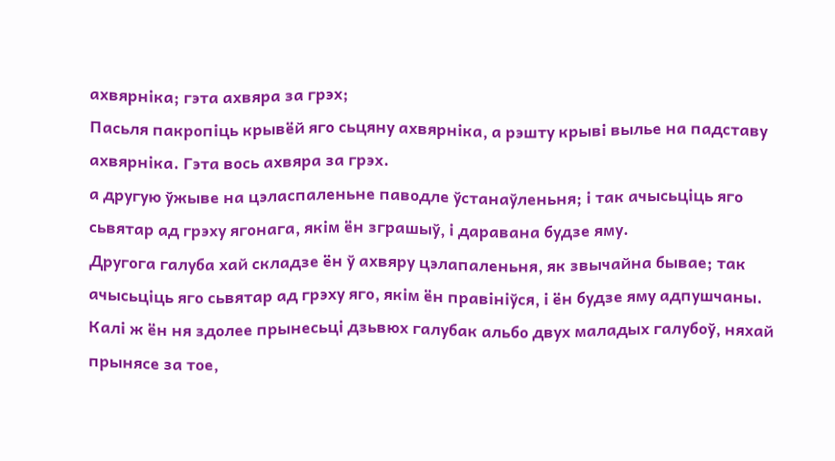ахвярніка; гэта ахвяра за грэх;
Пасьля пакропіць крывёй яго сьцяну ахвярніка, а рэшту крыві вылье на падставу ахвярніка. Гэта вось ахвяра за грэх.
а другую ўжыве на цэласпаленьне паводле ўстанаўленьня; і так ачысьціць яго сьвятар ад грэху ягонага, якім ён зграшыў, і даравана будзе яму.
Другога галуба хай складзе ён ў ахвяру цэлапаленьня, як звычайна бывае; так ачысьціць яго сьвятар ад грэху яго, якім ён правініўся, і ён будзе яму адпушчаны.
Калі ж ён ня здолее прынесьці дзьвюх галубак альбо двух маладых галубоў, няхай прынясе за тое,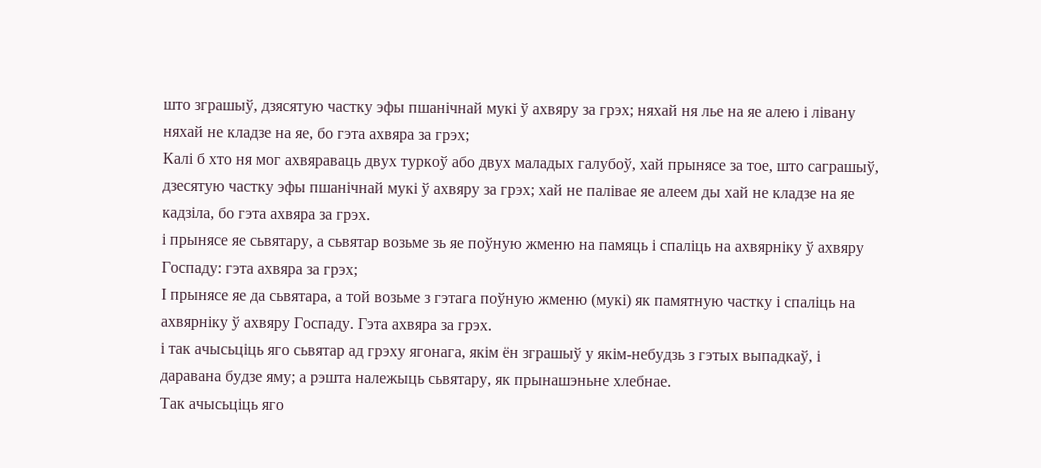што зграшыў, дзясятую частку эфы пшанічнай мукі ў ахвяру за грэх; няхай ня лье на яе алею і лівану няхай не кладзе на яе, бо гэта ахвяра за грэх;
Калі б хто ня мог ахвяраваць двух туркоў або двух маладых галубоў, хай прынясе за тое, што саграшыў, дзесятую частку эфы пшанічнай мукі ў ахвяру за грэх; хай не палівае яе алеем ды хай не кладзе на яе кадзіла, бо гэта ахвяра за грэх.
і прынясе яе сьвятару, а сьвятар возьме зь яе поўную жменю на памяць і спаліць на ахвярніку ў ахвяру Госпаду: гэта ахвяра за грэх;
І прынясе яе да сьвятара, а той возьме з гэтага поўную жменю (мукі) як памятную частку і спаліць на ахвярніку ў ахвяру Госпаду. Гэта ахвяра за грэх.
і так ачысьціць яго сьвятар ад грэху ягонага, якім ён зграшыў у якім-небудзь з гэтых выпадкаў, і даравана будзе яму; а рэшта належыць сьвятару, як прынашэньне хлебнае.
Так ачысьціць яго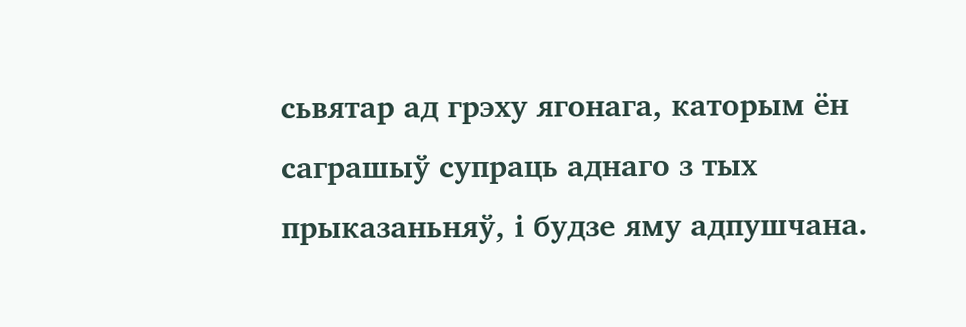сьвятар ад грэху ягонага, каторым ён саграшыў супраць аднаго з тых прыказаньняў, і будзе яму адпушчана.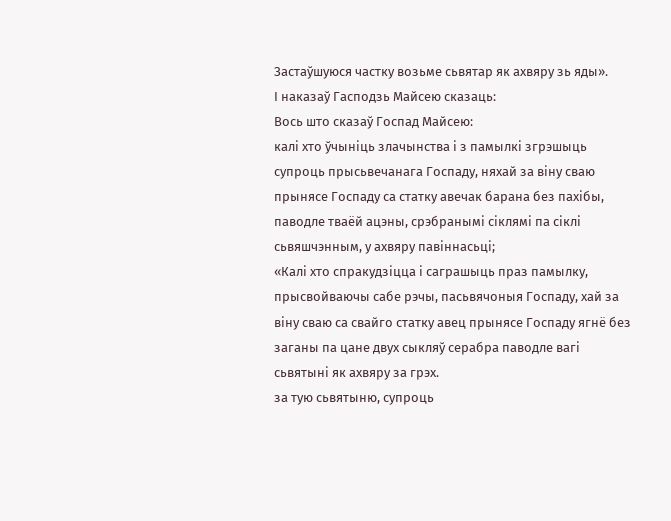Застаўшуюся частку возьме сьвятар як ахвяру зь яды».
І наказаў Гасподзь Майсею сказаць:
Вось што сказаў Госпад Майсею:
калі хто ўчыніць злачынства і з памылкі згрэшыць супроць прысьвечанага Госпаду, няхай за віну сваю прынясе Госпаду са статку авечак барана без пахібы, паводле тваёй ацэны, срэбранымі сіклямі па сіклі сьвяшчэнным, у ахвяру павіннасьці;
«Калі хто спракудзіцца і саграшыць праз памылку, прысвойваючы сабе рэчы, пасьвячоныя Госпаду, хай за віну сваю са свайго статку авец прынясе Госпаду ягнё без заганы па цане двух сыкляў серабра паводле вагі сьвятыні як ахвяру за грэх.
за тую сьвятыню, супроць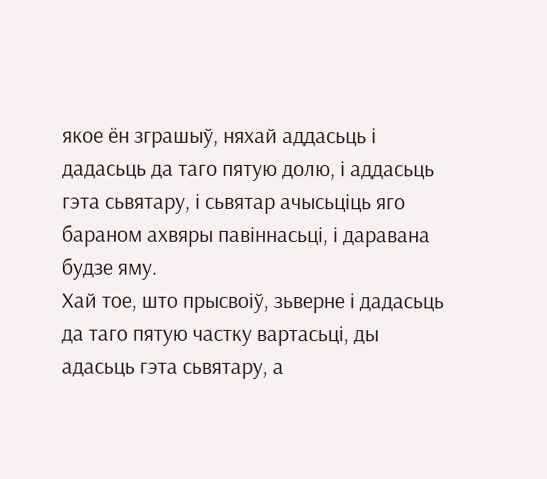якое ён зграшыў, няхай аддасьць і дадасьць да таго пятую долю, і аддасьць гэта сьвятару, і сьвятар ачысьціць яго бараном ахвяры павіннасьці, і даравана будзе яму.
Хай тое, што прысвоіў, зьверне і дадасьць да таго пятую частку вартасьці, ды адасьць гэта сьвятару, а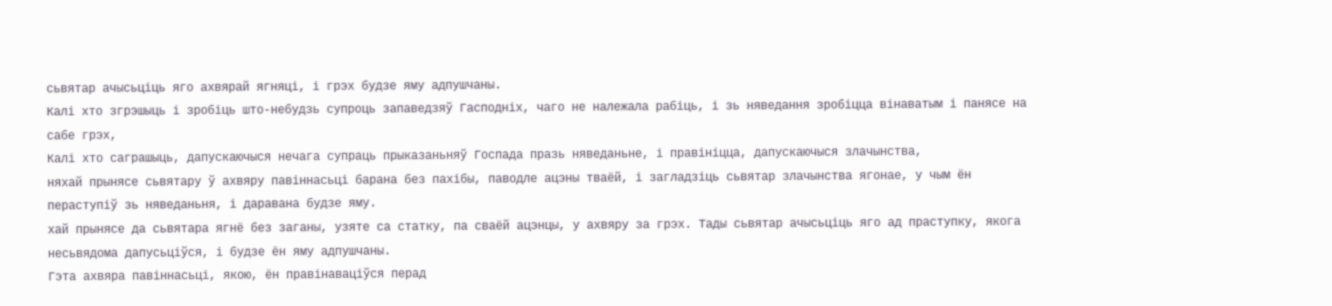сьвятар ачысьціць яго ахвярай ягняці, і грэх будзе яму адпушчаны.
Калі хто згрэшыць і зробіць што-небудзь супроць запаведзяў Гасподніх, чаго не належала рабіць, і зь няведання зробіцца вінаватым і панясе на сабе грэх,
Калі хто саграшыць, дапускаючыся нечага супраць прыказаньняў Госпада празь няведаньне, і правініцца, дапускаючыся злачынства,
няхай прынясе сьвятару ў ахвяру павіннасьці барана без пахібы, паводле ацэны тваёй, і загладзіць сьвятар злачынства ягонае, у чым ён пераступіў зь няведаньня, і даравана будзе яму.
хай прынясе да сьвятара ягнё без заганы, узяте са статку, па сваёй ацэнцы, у ахвяру за грэх. Тады сьвятар ачысьціць яго ад праступку, якога несьвядома дапусьціўся, і будзе ён яму адпушчаны.
Гэта ахвяра павіннасьці, якою, ён правінаваціўся перад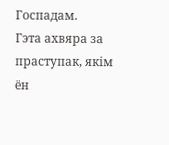Госпадам.
Гэта ахвяра за праступак, якім ён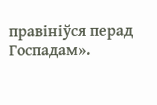правініўся перад Госпадам».